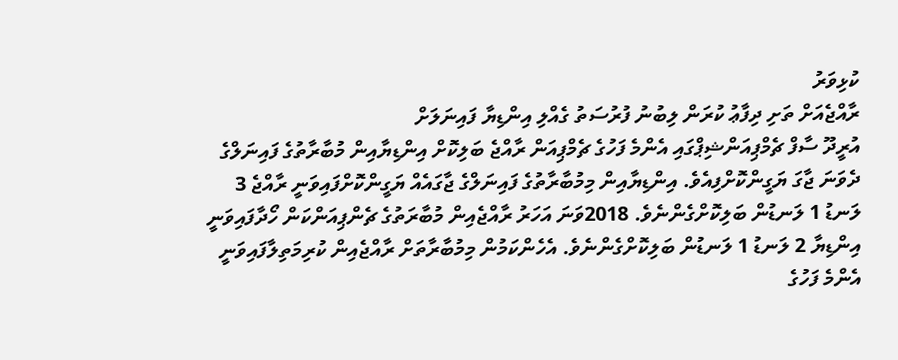ކުޅިވަރު
ރާއްޖެއަށް ތަށި ދިފާޢު ކުރަން ލިބުނު ފުރުސަތު ގެއްލި އިންޑިޔާ ފައިނަލަށް
އުރީދޫ ސާފް ޗެމްޕިއަންޝިޕްގައި އެންމެ ފަހުގެ ޗެމްޕިއަން ރާއްޖެ ބަލިކޮށް އިންޑިޔާއިން މުބާރާތުގެ ފައިނަލްގެ ދެވަނަ ޖާގަ ޔަގީންކޮށްފިއެވެ. އިންޑިޔާއިން މިމުބާރާތުގެ ފައިނަލްގެ ޖާގައެއް ޔަގީންކޮށްފައިވަނީ ރާއްޖެ 3 ލަނޑު 1 ލަނޑުން ބަލިކޮށްގެންނެވެ. 2018ވަނަ އަހަރު ރާއްޖެއިން މުބާރަތުގެ ޗެންޕިއަންކަން ހޯދާފައިވަނީ އިންޑިޔާ 2 ލަނޑު 1 ލަނޑުން ބަލިކޮށްގެންނެވެ. އެހެންކަމުން މިމުބާރާތަށް ރާއްޖެއިން ކުރިމަތިލާފައިވަނީ އެންމެ ފަހުގެ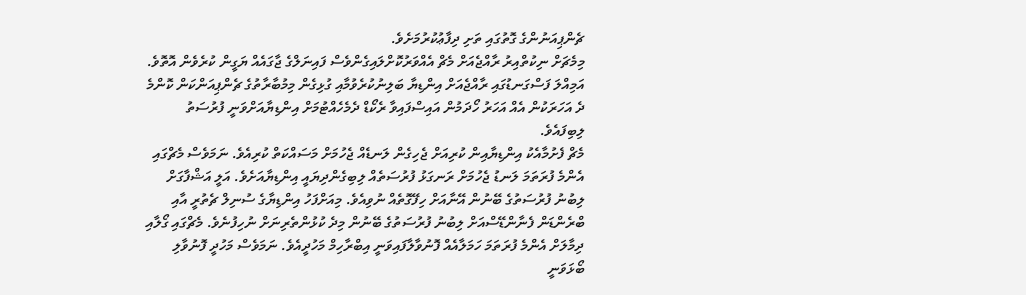ޗެންޕިއަނުންގެ ގޮތުގައި ތަށި ދިފާޢުކުރުމަށެވެ.
މިމެޗަށް ނިކުތްއިރު ރާއްޖެއަށް މެޗް އެއްވަރުކޮށްލައިގެންވެސް ފައިނަލްގެ ޖާގައެއް ޔަގީން ކުރެވެން އޮތޮވެ. އަމިއްލަ ފަސްގަނޑުގައި ރާއްޖެއަށް އިންޑިޔާ ބަލިނުކުރެވުމާއި ގުޅިގެން މިމުބާރާތުގެ ޗެންޕިއަންކަން ކޮންމެ ދެ އަހަރަކުން އެއް އަހަރު ހޯދަމުން އައިސްފައިވާ ރެކޯޑް ދެމެހެއްޓުމަށް އިންޑިޔާއަށްވަނީ ފުރުސަތު ލިބިފައެވެ.
މެޗް ފެށުމާއެކު އިންޑިޔާއިން ކުރިއަށް ޖެހިގެން ލަނޑެއް ޖެހުމަށް މަސައްކަތް ކުރިއެވެ. ނަމަވެސް މެޗްގައި އެންމެ ފުރަތަމަ ލަނޑު ޖެހުމަށް ރަނގަޅު ފުރުސަތެއް ލިބިގެންދިޔައީ އިންޑިޔާއަށެވެ. އަލީ އަޝްފާގަށް ލިބުނު ފުރުސަތުގެ ބޭނުން އޭނާއަށް ހިފޭގޮތެއް ނުވިއެވެ. މިއަށްފަހު އިންޑިޔާގެ ސުނިލް ޗެތުރީ އާއި ބްރެންޑަން ފެނާންޑޭސްއަށް ލިބުނު ފުރުސަތުގެ ބޭނުން މިދެ ކުޅުންތެރިނަށް ނުހިފުނެވެ. މެޗްގައި ގޯލާއި ދިމާލަށް އެންމެ ފުރަތަމަ ހަމަލާއެއް ފޮނުވާލާފައިވަނީ އިބްރާހިމް މަހުދީއެވެ. ނަމަވެސް މަހުދީ ފޮނުވާލި ބޯޅަވަނީ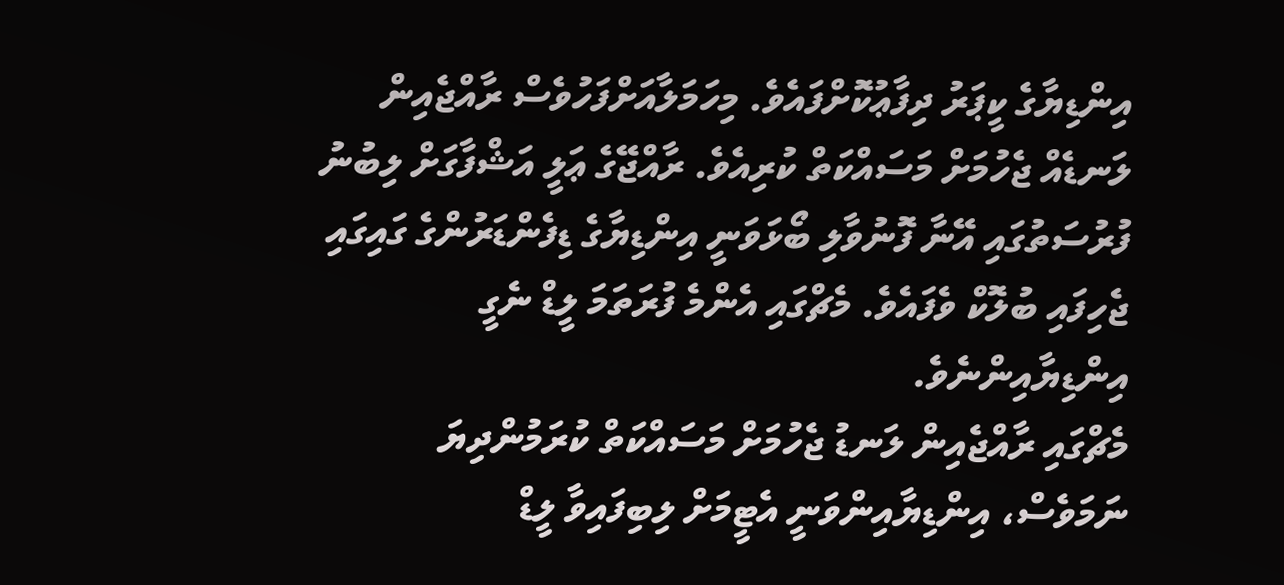އިންޑިޔާގެ ކީޕަރު ދިފާޢުކޮށްފައެވެ. މިހަމަލާއަށްފަހުވެސް ރާއްޖެއިން ލަނޑެއް ޖެހުމަށް މަސައްކަތް ކުރިއެވެ. ރާއްޖޭގެ ޢަލީ އަޝްފާގަށް ލިބުނު ފުރުސަތުގައި އޭނާ ފޮނުވާލި ބޯޅަވަނީ އިންޑިޔާގެ ޑިފެންޑަރުންގެ ގައިގައި ޖެހިފައި ބުލޮކް ވެފައެވެ. މެޗްގައި އެންމެ ފުރަތަމަ ލީޑް ނެގީ އިންޑިޔާއިންނެވެ.
މެޗްގައި ރާއްޖެއިން ލަނޑު ޖެހުމަށް މަސައްކަތް ކުރަމުންދިޔަ ނަމަވެސް، އިންޑިޔާއިންވަނީ އެޓީމަށް ލިބިފައިވާ ލީޑް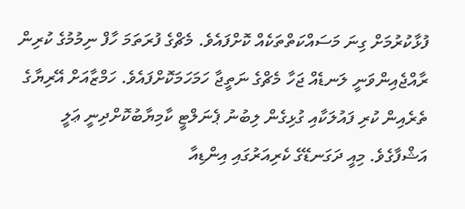ފުޅާކުރުމަށް ގިނަ މަސައްކަތްތަކެއް ކޮށްފައެވެ. މެޗްގެ ފުރަތަމަ ހާފް ނިމުމުގެ ކުރިން ރާއްޖެއިންވަނީ ލަނޑެއް ޖަހާ މެޗްގެ ނަތީޖާ ހަމަހަމަކޮށްފައެވެ. ހަމްޒާއަށް އޭރިޔާގެ ތެރެއިން ކުރި ފައުލަކާއި ގުޅިގެން ލިބުނު ޕެނަލްޓީ ކާމިޔާބުކޮށްދިނީ ޢަލީ އަޝްފާގެވެ. މިއީ ދަގަނޑޭގެ ކެރިއަރުގައި އިންޑިއާ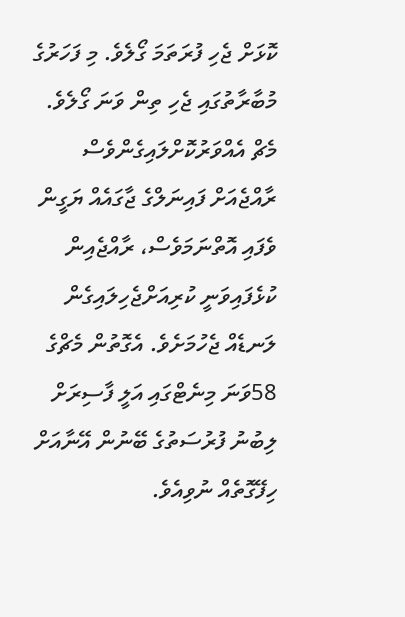ކޮޅަށް ޖެހި ފުރަތަމަ ގޯލެވެ. މި ފަހަރުގެ މުބާރާތުގައި ޖެހި ތިން ވަނަ ގޯލެވެ.
މެޗް އެއްވަރުކޮށްލައިގެންވެސް ރާއްޖެއަށް ފައިނަލްގެ ޖާގައެއް ޔަގީން ވެފައި އޮތްނަމަވެސް، ރާއްޖެއިން ކުޅެފައިވަނީ ކުރިއަށްޖެހިލައިގެން ލަނޑެއް ޖެހުމަށެވެ. އެގޮތުން މެޗްގެ 58ވަނަ މިނެޓްގައި އަލީ ފާސިރަށް ލިބުނު ފުރުސަތުގެ ބޭނުން އޭނާއަށް ހިފޭގޮތެއް ނުވިއެވެ.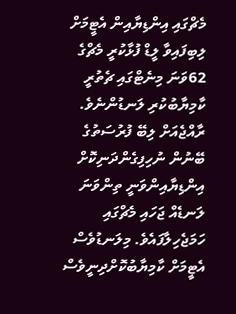މެޗްގައި އިންޑިޔާއިން އެޓީމަށް ލިބިފައިވާ ލީޑް ފުޅާކުރީ މެޗްގެ 62ވަނަ މިނެޓްގައި ޗެތުރީ ކާމިޔާބުކުރި ލަނޑުންނެވެ. ރާއްޖެއަށް ލިބޭ ފުރުސަތުގެ ބޭނުން ނުހިފިގެންދަނިކޮށް އިންޑިޔާއިންވަނީ ތިންވަނަ ލަނޑެއް ޖަހައި މެޗްގައި ހަމަޖެހިލާފައެވެ. މިލަނޑުވެސް އެޓީމަށް ކާމިޔާބުކޮށްދިނީވެސް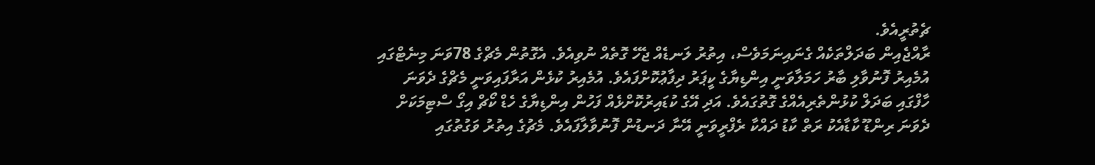ޗެތުރީއެވެ.
ރާއްޖެއިން ބަދަލްތަކެއް ގެނައިނަމަވެސް، އިތުރު ލަނޑެއް ޖެހޭ ގޮތެއް ނުވިއެވެ. އެގޮތުން މެޗްގެ 78ވަނަ މިނެޓްގައި އުމެއިރު ފޮނުވާލި ބާރު ހަމަލާވަނީ އިންޑިޔާގެ ކީޕަރު ދިފާޢުކޮށްފައެވެ. އުމެއިރު ކުޅެން އަރާފައިވަނީ މެޗްގެ ދެވަނަ ހާފްގައި ބަދަލް ކުޅުންތެރިއެއްގެ ގޮތުގައެވެ. އަދި އޭގެ ކުޑައިރުކޮށްޅެއް ފަހުން އިންޑިޔާގެ ހެޑް ކޯޗް އިގޯ ސްޓިމަކަށް ދެވަނަ ރިންޑޫ ކާޑާއެކު ރަތް ކާޑު ދައްކާ ރެފްރީވަނީ އޭނާ ދަނޑުން ފޮނުވާލާފައެވެ. މެޗުގެ އިތުރު ވަގުތުގައި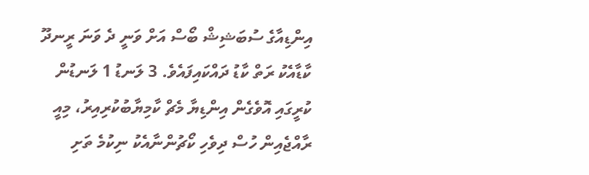އިންޑިއާގެ ސުބަޝިޝް ބޯސް އަށް ވަނީ ދެ ވަނަ ރީނދޫ ކާޑާއެކު ރަތް ކާޑު ދައްކައިފައެވެ. 3 ލަނޑު 1 ލަނޑުން ކުރީގައި އޮވެގެން އިންޑިޔާ މެޗް ކާމިޔާބުކުރިއިރު، މިއީ ރާއްޖެއިން ހުސް ދިވެހި ކޯޗުންނާއެކު ނިކުމެ ތަށި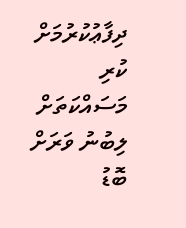ދިފާޢުކުރުމަށް ކުރި މަސައްކަތަށް ލިބުނު ވަރަށް ބޮޑު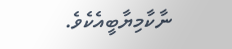ނާކާމިޔާބީއެކެވެ.